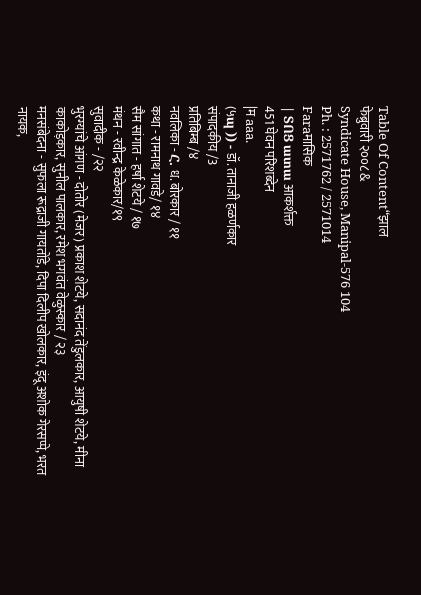Table Of Content“झाल
फेब्रुवारी २००८ &
Syndicate House, Manipal-576 104
Ph. : 2571762 / 2571014
Faraमासिक
| ՏՈՑ ատա आकर्शक्त
451 घेवन परिशब्देन
|म aaa.
(५պ )) - डॉ. तानाजी हळर्णकार
संपादकीय /3
प्रतिबिम्ब /४
नवलिका - Հ. ध. बोरकार / ११
कथा - रामनाथ गावडे/ १४
सैम सांगात - हर्षा शेटये / १७
मंथन - रवीन्द्र केळेकार/१९
सुवादीक - /२२
भुरग्यांचे आंगण - दोतोर (मेजर) प्रकाश शेटये, सदानंद तेंडुलकार, आयुषी शेटये, मीना
काकोड़कार, सुनील पालकार, रमेश भगवंत वेळुस्कार / २३
मनसंबेदना - सुफला रूद्राजी गायतोंडे, दिपा दिलीप खोलकार, इंदू अशोक गेरसप्पे, भरत
नायक,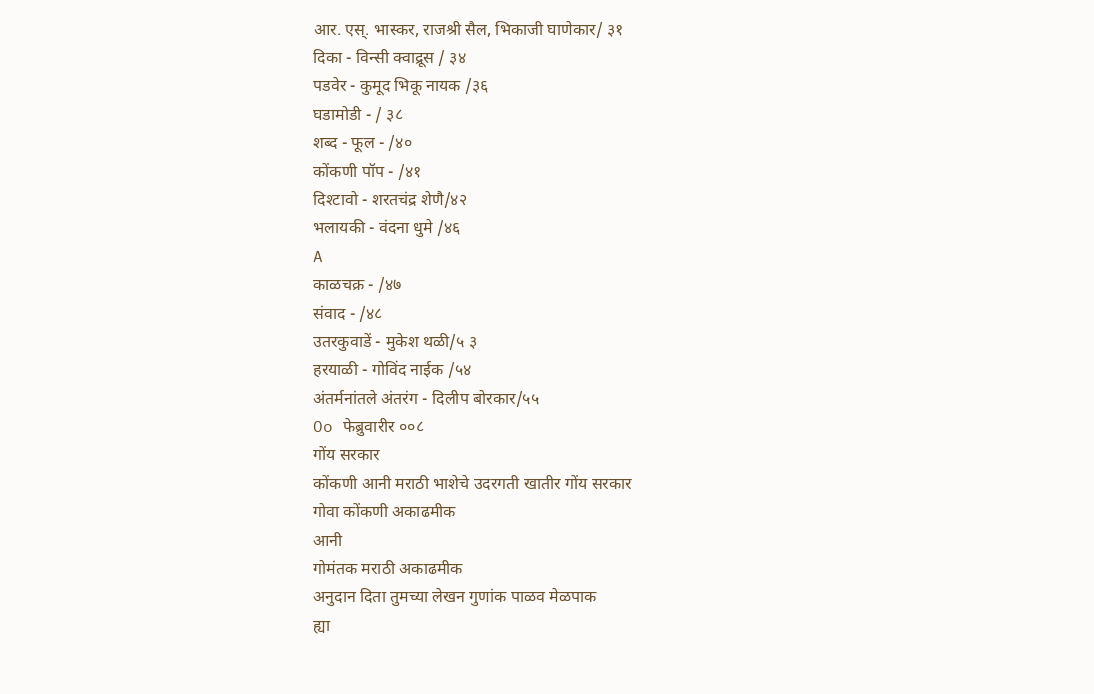आर. एस्. भास्कर, राजश्री सैल, भिकाजी घाणेकार/ ३१
दिका - विन्सी क्वाद्रूस / ३४
पडवेर - कुमूद भिकू नायक /३६
घडामोडी - / ३८
शब्द - फूल - /४०
कोंकणी पॉप - /४१
दिश्टावो - शरतचंद्र शेणै/४२
भलायकी - वंदना धुमे /४६
A
काळचक्र - /४७
संवाद - /४८
उतरकुवाडें - मुकेश थळी/५ ३
हरयाळी - गोविंद नाईक /५४
अंतर्मनांतले अंतरंग - दिलीप बोरकार/५५
Oo फेब्रुवारीर ००८
गोंय सरकार
कोंकणी आनी मराठी भाशेचे उदरगती खातीर गोंय सरकार
गोवा कोंकणी अकाढमीक
आनी
गोमंतक मराठी अकाढमीक
अनुदान दिता तुमच्या लेखन गुणांक पाळव मेळपाक
ह्या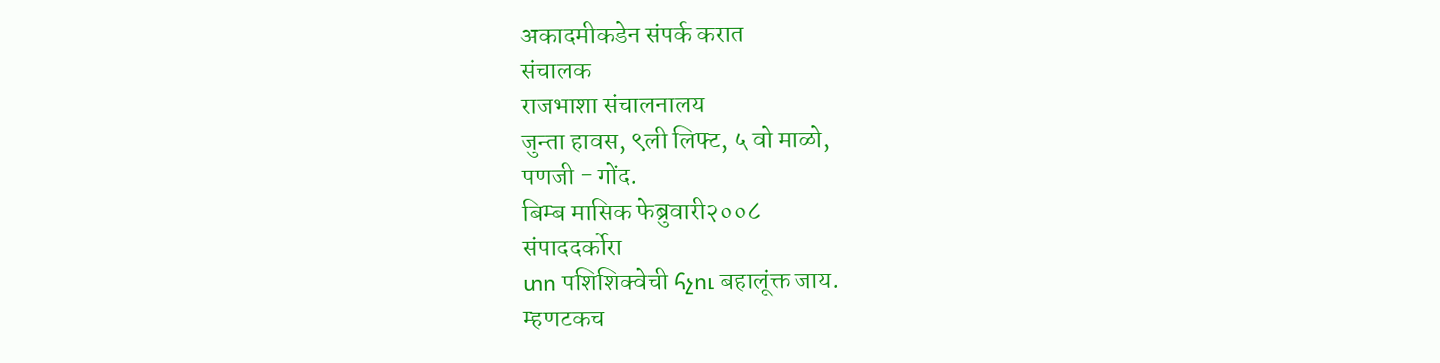अकादमीकडेन संपर्क करात
संचालक
राजभाशा संचालनालय
जुन्ता हावस, ९ली लिफ्ट, ५ वो माळो,
पणजी - गोंद.
बिम्ब मासिक फेब्रुवारी२००८
संपाददर्कोरा
տո पशिशिक्वेची հչու बहालूंक्त जाय.
म्हणटकच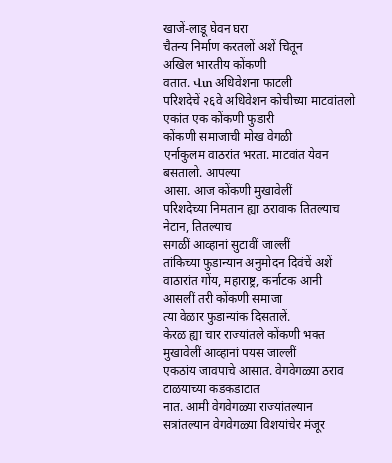खाजें-लाडू घेवन घरा
चैतन्य निर्माण करतलों अशें चितून
अखिल भारतीय कोंकणी
वतात. Վտ अधिवेशना फाटली
परिशदेचें २६वे अधिवेशन कोचीच्या माटवांतलो एकांत एक कोंकणी फुडारी
कोंकणी समाजाची मोख वेगळी
एर्नाकुलम वाठरांत भरता. माटवांत येवन बसतालो. आपल्या
आसा. आज कोंकणी मुखावेलीं
परिशदेच्या निमतान ह्या ठरावाक तितल्याच नेटान, तितल्याच
सगळीं आव्हानां सुटावीं जाल्लीं
तांकिच्या फुडान्यान अनुमोदन दिवंचें अशें
वाठारांत गोंय, महाराष्ट्र, कर्नाटक आनी
आसलीं तरी कोंकणी समाजा
त्या वेळार फुडान्यांक दिसतालें.
केरळ ह्या चार राज्यांतले कोंकणी भक्त
मुखावेलीं आव्हानां पयस जाल्लीं
एकठांय जावपाचे आसात. वेगवेगळ्या ठराव टाळयाच्या कडकडाटात
नात. आमी वेगवेगळ्या राज्यांतल्यान
सत्रांतल्यान वेगवेगळ्या विशयांचेर मंजूर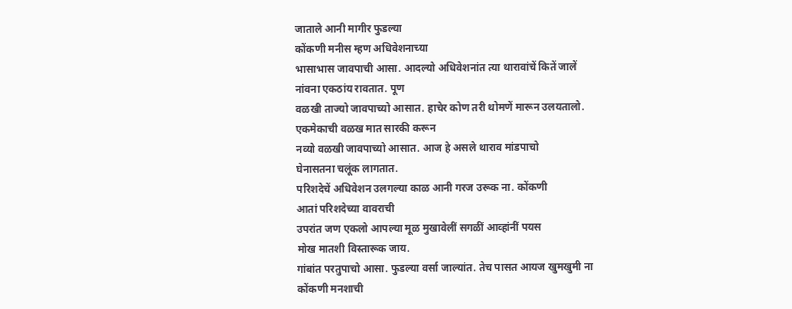जाताले आनी मागीर फुडल्या
कोंकणी मनीस म्हण अधिवेशनाच्या
भासाभास जावपाची आसा. आदल्यो अधिवेशनांत त्या थारावांचें कितें जालें
नांवना एकठांय रावतात. पूण
वळखी ताज्यो जावपाच्यो आसात. हाचेर कोण तरी थोमणें मारून उलयतालो.
एकमेकाची वळख मात सारकी करून
नव्यो वळखी जावपाच्यो आसात. आज हे असले थाराव मांडपाचो
घेनासतना चलूंक लागतात.
परिशदेचें अधिवेशन उलगल्या काळ आनी गरज उरूक ना. कोंकणी
आतां परिशदेच्या वावराची
उपरांत जण एकलो आपल्या मूळ मुखावेलीं सगळीं आव्हांनीं पयस
मोख मातशी विस्तारूक जाय.
गांबांत परतुपाचो आसा. फुडल्या वर्सा जाल्यांत. तेच पासत आयज खुमखुमी ना
कोंकणी मनशाची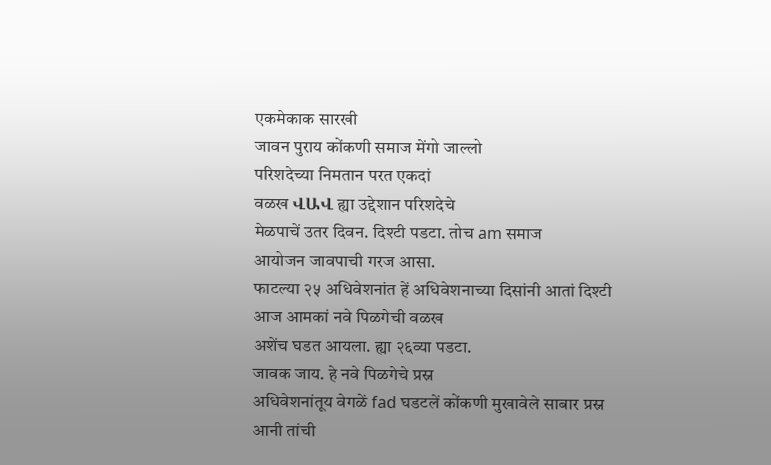एकमेकाक सारखी
जावन पुराय कोंकणी समाज मेंगो जाल्लो
परिशदेच्या निमतान परत एकदां
वळख ՎԱՎ ह्या उद्देशान परिशदेचे
मेळपाचें उतर दिवन. दिश्टी पडटा. तोच am समाज
आयोजन जावपाची गरज आसा.
फाटल्या २५ अधिवेशनांत हें अधिवेशनाच्या दिसांनी आतां दिश्टी
आज आमकां नवे पिळगेची वळख
अशेंच घडत आयला. ह्या २६व्या पडटा.
जावक जाय. हे नवे पिळगेचे प्रस्न
अधिवेशनांतूय वेगळें fad घडटलें कोंकणी मुखावेले साबार प्रस्न
आनी तांची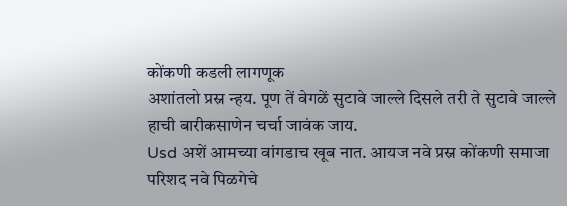कोंकणी कडली लागणूक
अशांतलो प्रस्न न्हय. पूण तें वेगळें सुटावे जाल्ले दिसले तरी ते सुटावे जाल्ले
हाची बारीकसाणेन चर्चा जावंक जाय.
Usd अशें आमच्या वांगडाच खूब नात. आयज नवे प्रस्न कोंकणी समाजा
परिशद नवे पिळगेचे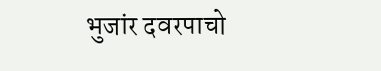भुजांर दवरपाचो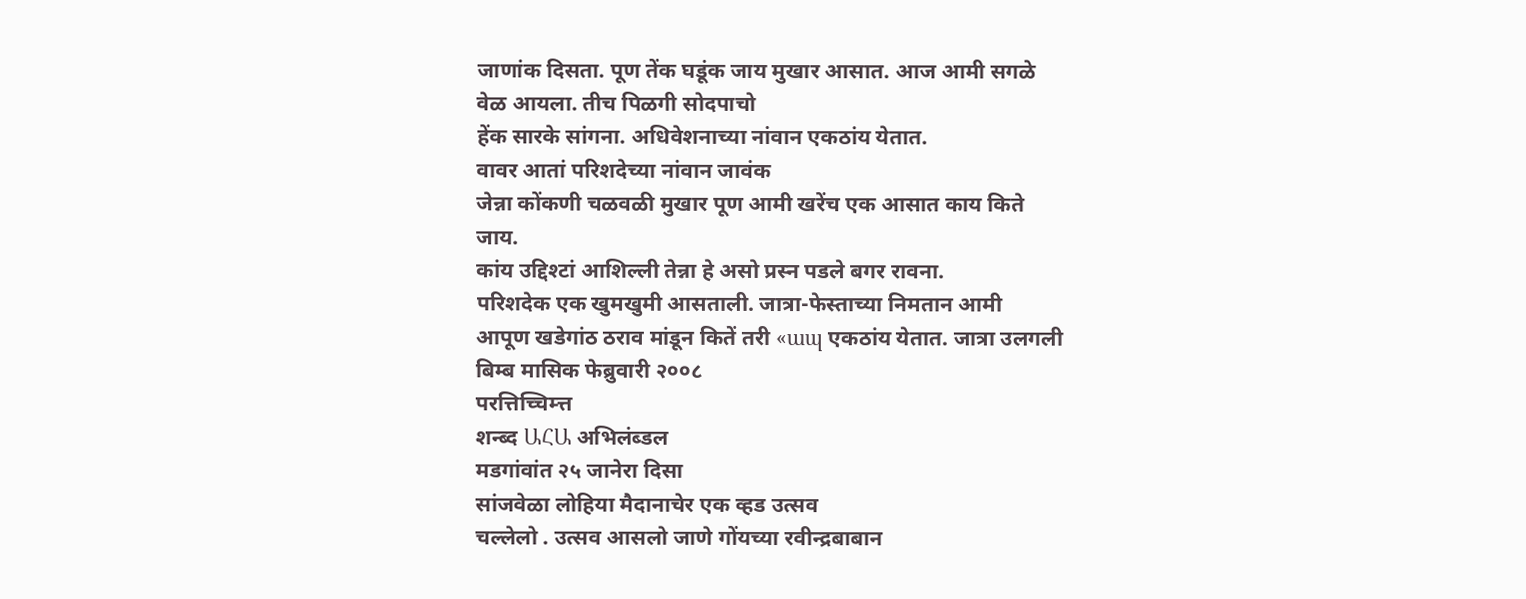जाणांक दिसता. पूण तेंक घडूंक जाय मुखार आसात. आज आमी सगळे
वेळ आयला. तीच पिळगी सोदपाचो
हेंक सारके सांगना. अधिवेशनाच्या नांवान एकठांय येतात.
वावर आतां परिशदेच्या नांवान जावंक
जेन्ना कोंकणी चळवळी मुखार पूण आमी खरेंच एक आसात काय किते
जाय.
कांय उद्दिश्टां आशिल्ली तेन्ना हे असो प्रस्न पडले बगर रावना.
परिशदेक एक खुमखुमी आसताली. जात्रा-फेस्ताच्या निमतान आमी
आपूण खडेगांठ ठराव मांडून कितें तरी «ապ एकठांय येतात. जात्रा उलगली
बिम्ब मासिक फेब्रुवारी २००८
परत्तिच्चिम्त्त
शन्ब्द ԱՀԱ अभिलंब्डल
मडगांवांत २५ जानेरा दिसा
सांजवेळा लोहिया मैदानाचेर एक व्हड उत्सव
चल्लेलो . उत्सव आसलो जाणे गोंयच्या रवीन्द्रबाबान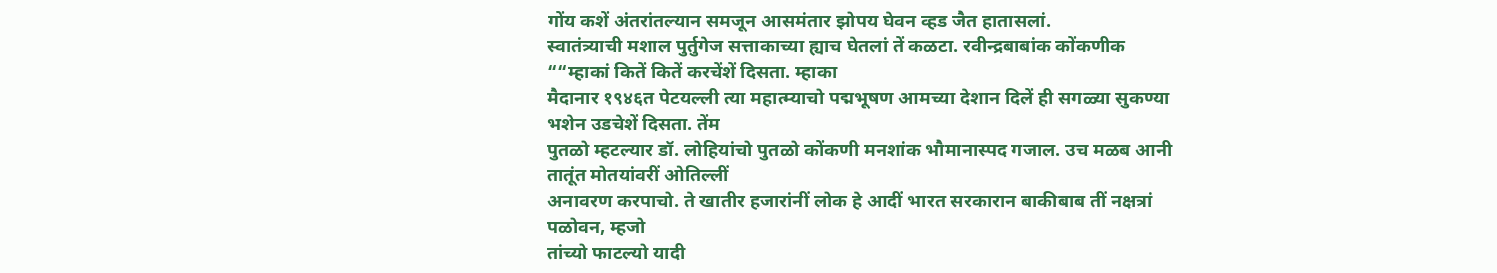गोंय कशें अंतरांतल्यान समजून आसमंतार झोपय घेवन व्हड जैत हातासलां.
स्वातंत्र्याची मशाल पुर्तुगेज सत्ताकाच्या ह्याच घेतलां तें कळटा. रवीन्द्रबाबांक कोंकणीक ““म्हाकां कितें कितें करचेंशें दिसता. म्हाका
मैदानार १९४६त पेटयल्ली त्या महात्म्याचो पद्मभूषण आमच्या देशान दिलें ही सगळ्या सुकण्या भशेन उडचेशें दिसता. तेंम
पुतळो म्हटल्यार डॉ. लोहियांचो पुतळो कोंकणी मनशांक भौमानास्पद गजाल. उच मळब आनी तातूंत मोतयांवरीं ओतिल्लीं
अनावरण करपाचो. ते खातीर हजारांनीं लोक हे आदीं भारत सरकारान बाकीबाब तीं नक्षत्रां पळोवन, म्हजो
तांच्यो फाटल्यो यादी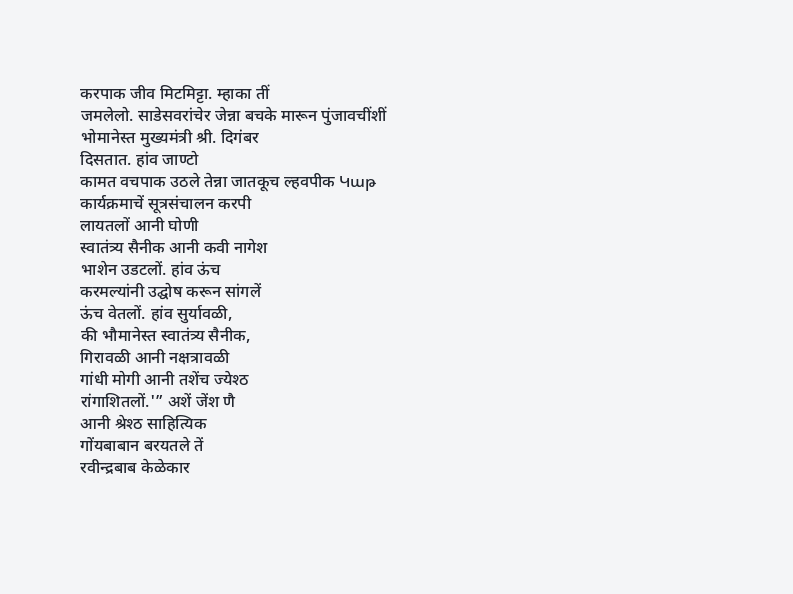करपाक जीव मिटमिट्टा. म्हाका तीं
जमलेलो. साडेसवरांचेर जेन्ना बचके मारून पुंजावचींशीं
भोमानेस्त मुख्यमंत्री श्री. दिगंबर
दिसतात. हांव जाण्टो
कामत वचपाक उठले तेन्ना जातकूच ल्हवपीक Կաթ
कार्यक्रमाचें सूत्रसंचालन करपी
लायतलों आनी घोणी
स्वातंत्र्य सैनीक आनी कवी नागेश
भाशेन उडटलों. हांव ऊंच
करमल्यांनी उद्घोष करून सांगलें
ऊंच वेतलों. हांव सुर्यावळी,
की भौमानेस्त स्वातंत्र्य सैनीक,
गिरावळी आनी नक्षत्रावळी
गांधी मोगी आनी तशेंच ज्येश्ठ
रांगाशितलों.'” अशें जेंश णै
आनी श्रेश्ठ साहित्यिक
गोंयबाबान बरयतले तें
रवीन्द्रबाब केळेकार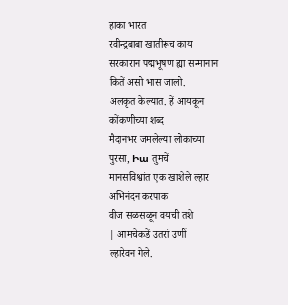हाका भारत
रवीन्द्रबाबा खातीरूच काय
सरकारान पद्मभूषण ह्या सन्मानान
कितें असो भास जालो.
अलकृत केल्यात. हें आयकून
कोंकणीच्या शब्द
मैदानभर जमलेल्या लोकाच्या
पुरसा, Իա तुमचें
मानसविश्वांत एक खाशेले ल्हार
अभिनंदन करपाक
वीज सळसळून वयची तशे
| आमचेकडें उतरां उणीं
ल्हारेवन गेले.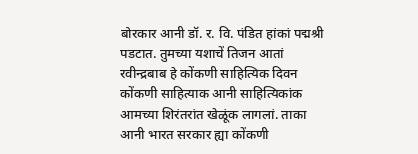बोरकार आनी डॉ. र. वि. पंडित हांकां पद्मश्री पडटात. तुमच्या यशाचें तिजन आतां
रवीन्द्रबाब हे कोंकणी साहित्यिक दिवन कोंकणी साहित्याक आनी साहित्यिकांक आमच्या शिरंतरांत खेळूंक लागलां. ताका
आनी भारत सरकार ह्या कोंकणी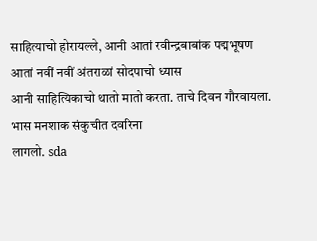साहित्याचो होरायल्ले, आनी आतां रवीन्द्रबाबांक पद्मभूषण आतां नवीं नवीं अंतराळां सोदपाचो ध्यास
आनी साहित्यिकाचो थातो मातो करता. ताचे दिवन गौरवायला. भास मनशाक संकुचीत दवरिना
लागलो. sda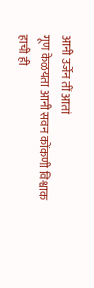आनी उर्जेन तीं आतां
गूण केळयता आनी सवन कोंकणी विश्वाक
हाची ही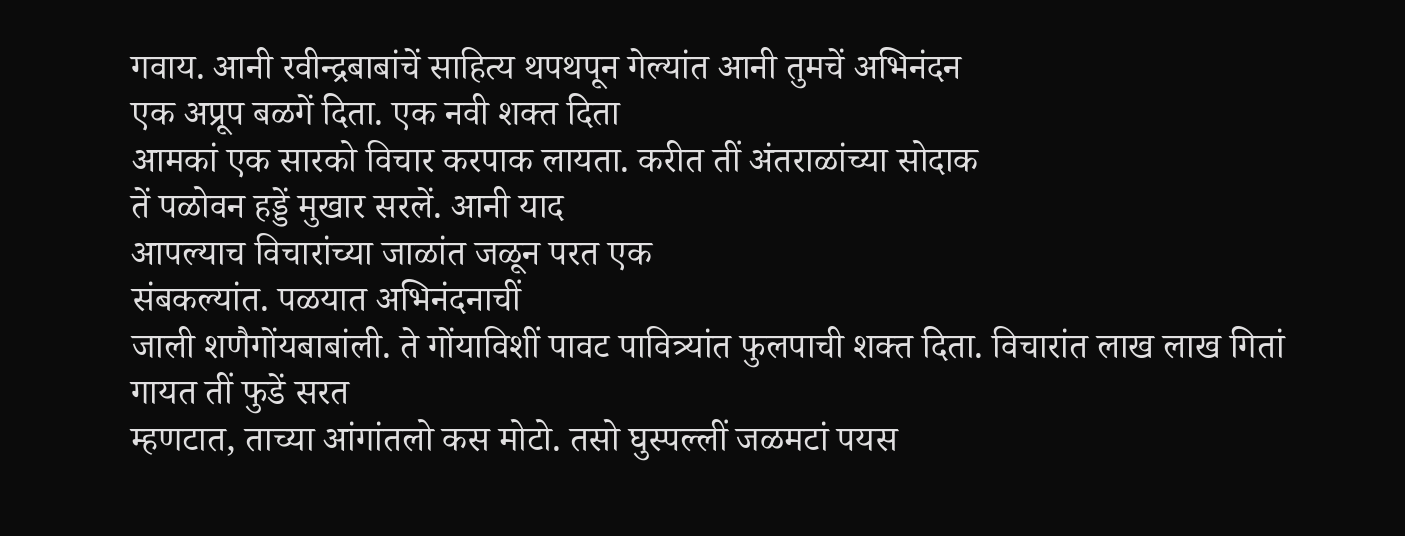गवाय. आनी रवीन्द्रबाबांचें साहित्य थपथपून गेल्यांत आनी तुमचें अभिनंदन
एक अप्रूप बळगें दिता. एक नवी शक्त दिता
आमकां एक सारको विचार करपाक लायता. करीत तीं अंतराळांच्या सोदाक
तें पळोवन हड्डें मुखार सरलें. आनी याद
आपल्याच विचारांच्या जाळांत जळून परत एक
संबकल्यांत. पळयात अभिनंदनाचीं
जाली शणैगोंयबाबांली. ते गोंयाविशीं पावट पावित्र्यांत फुलपाची शक्त दिता. विचारांत लाख लाख गितां गायत तीं फुडें सरत
म्हणटात, ताच्या आंगांतलो कस मोटो. तसो घुस्पल्लीं जळमटां पयस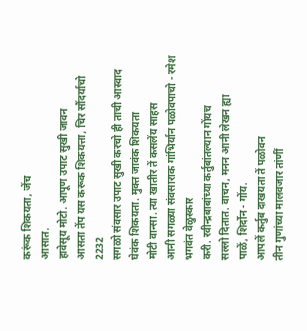करूंक शिकयता, जेंच
आसात.
हावेसूय मोटो. आपूण उपाट सुखी जावन
आसता तेंप यस करूक शिकयत्ता, चिर सौंदर्याचो
2232
सगळो संवसार उपाट सुखी करचो ही ताची आस्वाद घेवंक शिकयता. मुक्त जावंक शिकयता
मोटी वान्सा. त्या खातीर तें कसलेंय साहस
आनी सगळ्या संवसाराक गांभिर्यान पळोवपाचो - रमेश भगवंत वेळुस्कार
करी. रवीन्द्रबाबांच्या कर्तुबांतल्यान गोंयच
सल्लो दितात. वाचन, मनन आनी लेखन ह्या
पाळें, शिर्दोन - गोंय.
आपलें कर्तुब दाखयता तें पळोवन
तीन गुणांच्या मालवजार तांणीं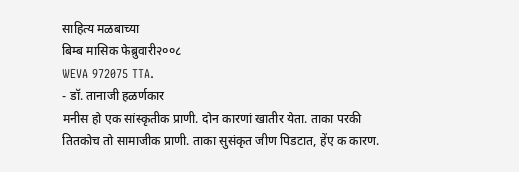साहित्य मळबाच्या
बिम्ब मासिक फेब्रुवारी२००८
WEVA 972075 TTA.
- डॉ. तानाजी हळर्णकार
मनीस हो एक सांस्कृतीक प्राणी. दोन कारणां खातीर येता. ताका परकी
तितकोच तो सामाजीक प्राणी. ताका सुसंकृत जीण पिडटात, हेंए क कारण.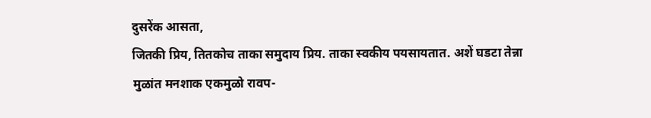दुसरेंक आसता,
जितकी प्रिय, तितकोच ताका समुदाय प्रिय. ताका स्वकीय पयसायतात. अशें घडटा तेन्ना
मुळांत मनशाक एकमुळो रावप-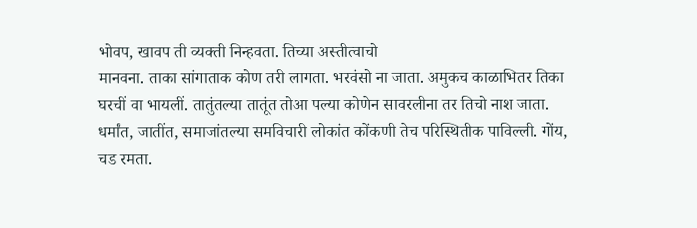भोवप, खावप ती व्यक्ती निन्हवता. तिच्या अस्तीत्वाचो
मानवना. ताका सांगाताक कोण तरी लागता. भरवंसो ना जाता. अमुकच काळाभितर तिका
घरचीं वा भायलीं. तातुंतल्या तातूंत तोआ पल्या कोणेन सावरलीना तर तिचो नाश जाता.
धर्मांत, जातींत, समाजांतल्या समविचारी लोकांत कोंकणी तेच परिस्थितीक पाविल्ली. गोंय,
चड रमता.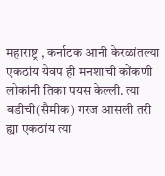महाराष्ट्र , कर्नाटक आनी केरळांतल्या
एकठांय येवप ही मनशाची कोंकणी लोकांनी तिका पयस केल्ली. त्या
बडीची(सैमीक) गरज आसली तरी ह्या एकठांय त्या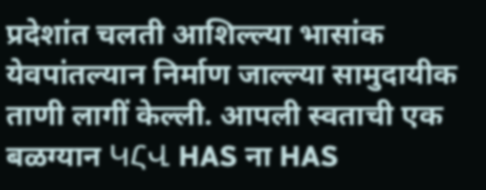प्रदेशांत चलती आशिल्ल्या भासांक
येवपांतल्यान निर्माण जाल्ल्या सामुदायीक ताणी लागीं केल्ली. आपली स्वताची एक
बळग्यान ԿՀՎ HAS ना HAS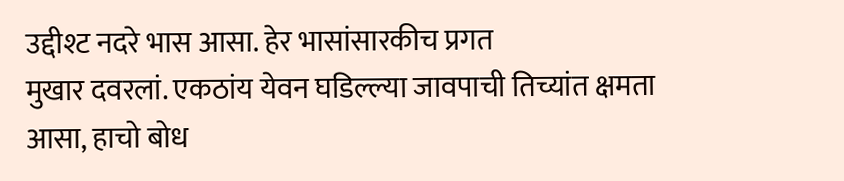उद्दीश्ट नदरे भास आसा. हेर भासांसारकीच प्रगत
मुखार दवरलां. एकठांय येवन घडिल्ल्या जावपाची तिच्यांत क्षमता आसा, हाचो बोध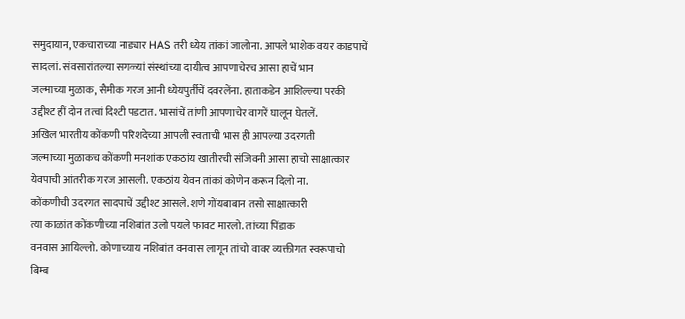समुदायान, एकचाराच्या नाड्यार HAS तरी ध्येय तांकां जालोना. आपले भाशेक वयर काडपाचें
सादलां. संवसारांतल्या सगळ्यां संस्थांच्या दायीत्व आपणाचेरच आसा हाचें भान
जल्माच्या मुळाक, सैमीक गरज आनी ध्येयपुर्तीचें दवरलेंना. हाताकडेन आशिल्ल्या परकी
उद्दीश्ट हीं दोन तत्वां दिश्टी पडटात. भासांचें तांणी आपणाचेर वागरें घालून घेतलें.
अखिल भारतीय कोंकणी परिशदेच्या आपली स्वताची भास ही आपल्या उदरगती
जल्माच्या मुळाकच कोंकणी मनशांक एकठांय खातीरची संजिवनी आसा हाचो साक्षात्कार
येवपाची आंतरीक गरज आसली. एकठांय येवन तांकां कोणेन करून दिलो ना.
कोंकणीची उदरगत सादपाचें उद्दीश्ट आसले. शणे गोंयबाबान तसो साक्षात्कारी
त्या काळांत कोंकणीच्या नशिबांत उलो पयले फावट मारलो. तांच्या पिंडाक
वनवास आयिल्लो. कोणाच्याय नशिबांत वनवास लागून तांचो वावर व्यक्तीगत स्वरूपाचो
बिम्ब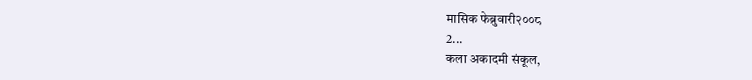मासिक फेब्रुवारी२००८
2...
कला अकादमी संकूल,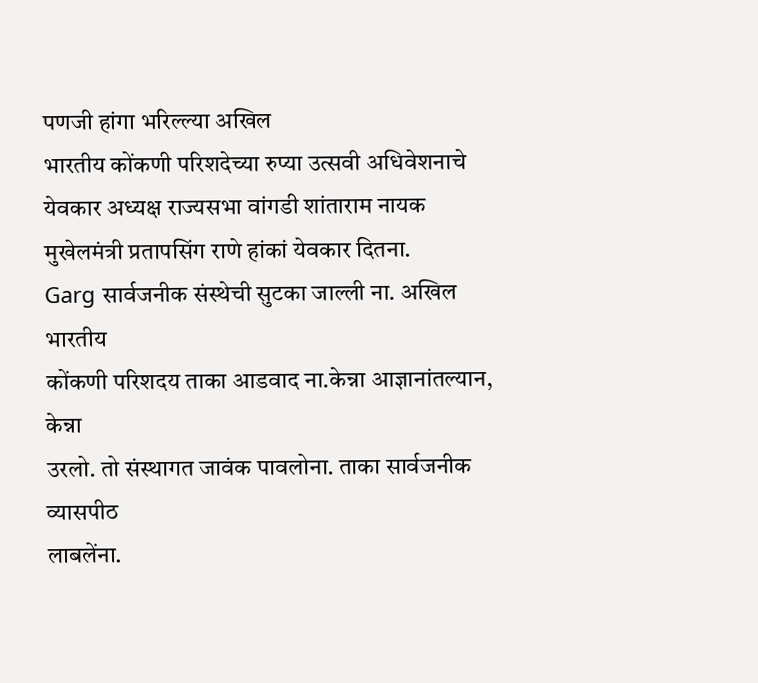पणजी हांगा भरिल्ल्या अखिल
भारतीय कोंकणी परिशदेच्या रुप्या उत्सवी अधिवेशनाचे
येवकार अध्यक्ष राज्यसभा वांगडी शांताराम नायक
मुखेलमंत्री प्रतापसिंग राणे हांकां येवकार दितना.
Garg सार्वजनीक संस्थेची सुटका जाल्ली ना. अखिल भारतीय
कोंकणी परिशदय ताका आडवाद ना.केन्ना आज्ञानांतल्यान, केन्ना
उरलो. तो संस्थागत जावंक पावलोना. ताका सार्वजनीक व्यासपीठ
लाबलेंना.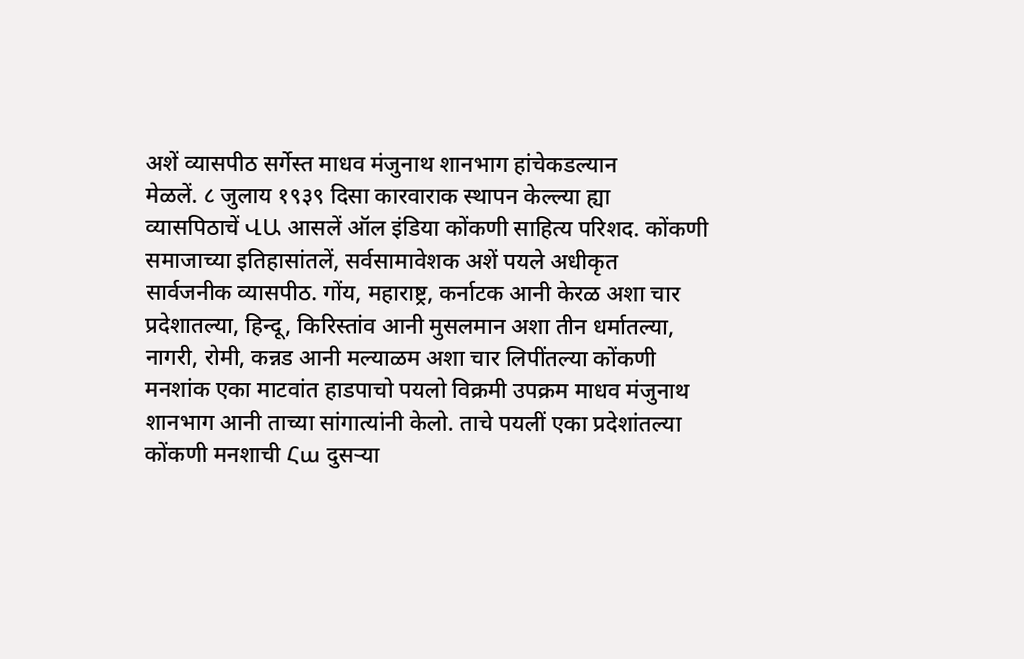अशें व्यासपीठ सर्गेस्त माधव मंजुनाथ शानभाग हांचेकडल्यान
मेळलें. ८ जुलाय १९३९ दिसा कारवाराक स्थापन केल्ल्या ह्या
व्यासपिठाचें ՎԱ आसलें ऑल इंडिया कोंकणी साहित्य परिशद. कोंकणी
समाजाच्या इतिहासांतलें, सर्वसामावेशक अशें पयले अधीकृत
सार्वजनीक व्यासपीठ. गोंय, महाराष्ट्र, कर्नाटक आनी केरळ अशा चार
प्रदेशातल्या, हिन्दू, किरिस्तांव आनी मुसलमान अशा तीन धर्मातल्या,
नागरी, रोमी, कन्नड आनी मल्याळम अशा चार लिपींतल्या कोंकणी
मनशांक एका माटवांत हाडपाचो पयलो विक्रमी उपक्रम माधव मंजुनाथ
शानभाग आनी ताच्या सांगात्यांनी केलो. ताचे पयलीं एका प्रदेशांतल्या
कोंकणी मनशाची Հա दुसऱ्या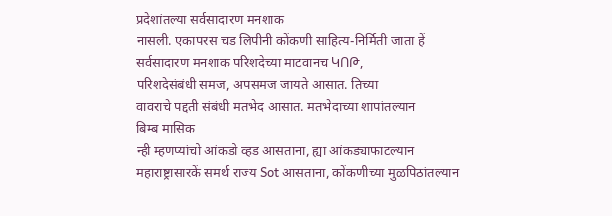प्रदेशांतल्या सर्वसादारण मनशाक
नासली. एकापरस चड लिपीनी कोंकणी साहित्य-निर्मिती जाता हें
सर्वसादारण मनशाक परिशदेच्या माटवानच ԿՈԹ,
परिशदेसंबंधी समज, अपसमज जायते आसात. तिच्या
वावराचे पद्दती संबंधी मतभेद आसात. मतभेदाच्या शापांतल्यान
बिम्ब मासिक
न्ही म्हणप्यांचो आंकडो व्हड आसताना, ह्या आंकड्याफाटल्यान
महाराष्ट्रासारकें समर्थ राज्य Sot आसताना, कोंकणीच्या मुळपिठांतल्यान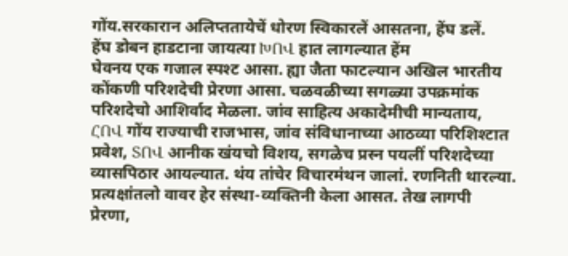गोंय.सरकारान अलिप्ततायेचें धोरण स्विकारलें आसतना, हेंघ डलें.
हेंघ डोबन हाडटाना जायत्या ԽՈՎ हात लागल्यात हेंम
घेवनय एक गजाल स्पश्ट आसा. ह्या जैता फाटल्यान अखिल भारतीय
कोंकणी परिशदेची प्रेरणा आसा. चळवळीच्या सगळ्या उपक्रमांक
परिशदेचो आशिर्वाद मेळला. जांव साहित्य अकादेमीची मान्यताय,
ՀՈՎ गोंय राज्याची राजभास, जांव संविधानाच्या आठव्या परिशिश्टात
प्रवेश, ՏՈՎ आनीक खंयचो विशय, सगळेच प्रस्न पयलीं परिशदेच्या
व्यासपिठार आयल्यात. थंय तांचेर विचारमंथन जालां. रणनिती थारल्या.
प्रत्यक्षांतलो वावर हेर संस्था-व्यक्तिनी केला आसत. तेख लागपी
प्रेरणा,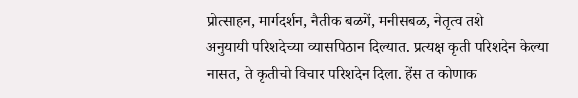प्रोत्साहन, मार्गदर्शन, नैतीक बळगें, मनीसबळ, नेतृत्व तशे
अनुयायी परिशदेच्या व्यासपिठान दिल्यात. प्रत्यक्ष कृती परिशदेन केल्या
नासत, ते कृतीचो विचार परिशदेन दिला. हेंस त कोणाक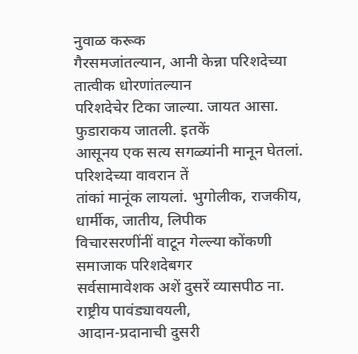नुवाळ करूक
गैरसमजांतल्यान, आनी केन्ना परिशदेच्या तात्वीक धोरणांतल्यान
परिशदेचेर टिका जाल्या. जायत आसा. फुडाराकय जातली. इतकें
आसूनय एक सत्य सगळ्यांनी मानून घेतलां. परिशदेच्या वावरान तें
तांकां मानूंक लायलां. भुगोलीक, राजकीय, धार्मीक, जातीय, लिपीक
विचारसरणींनीं वाटून गेल्ल्या कोंकणी समाजाक परिशदेबगर
सर्वसामावेशक अशें दुसरें व्यासपीठ ना. राष्ट्रीय पावंड्यावयली,
आदान-प्रदानाची दुसरी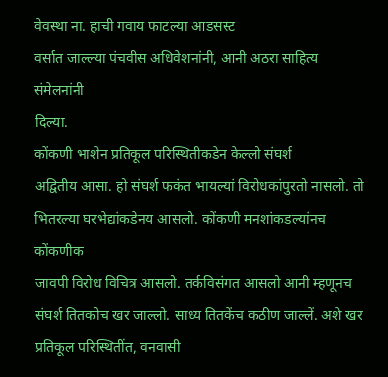वेवस्था ना. हाची गवाय फाटल्या आडसस्ट
वर्सात जाल्ल्या पंचवीस अधिवेशनांनी, आनी अठरा साहित्य संमेलनांनी
दिल्या.
कोंकणी भाशेन प्रतिकूल परिस्थितीकडेन केल्लो संघर्श
अद्वितीय आसा. हो संघर्श फकंत भायल्यां विरोधकांपुरतो नासलो. तो
भितरल्या घरभेद्यांकडेनय आसलो. कोंकणी मनशांकडल्यांनच कोंकणीक
जावपी विरोध विचित्र आसलो. तर्कविसंगत आसलो आनी म्हणूनच
संघर्श तितकोच खर जाल्लो. साध्य तितकेंच कठीण जाल्लें. अशे खर
प्रतिकूल परिस्थितींत, वनवासी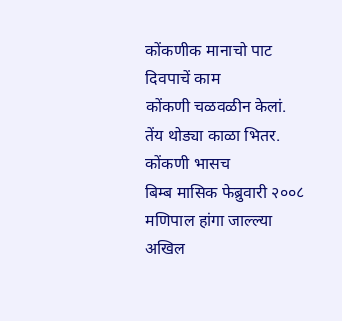कोंकणीक मानाचो पाट दिवपाचें काम
कोंकणी चळवळीन केलां. तेंय थोड्या काळा भितर. कोंकणी भासच
बिम्ब मासिक फेब्रुवारी २००८
मणिपाल हांगा जाल्ल्या अखिल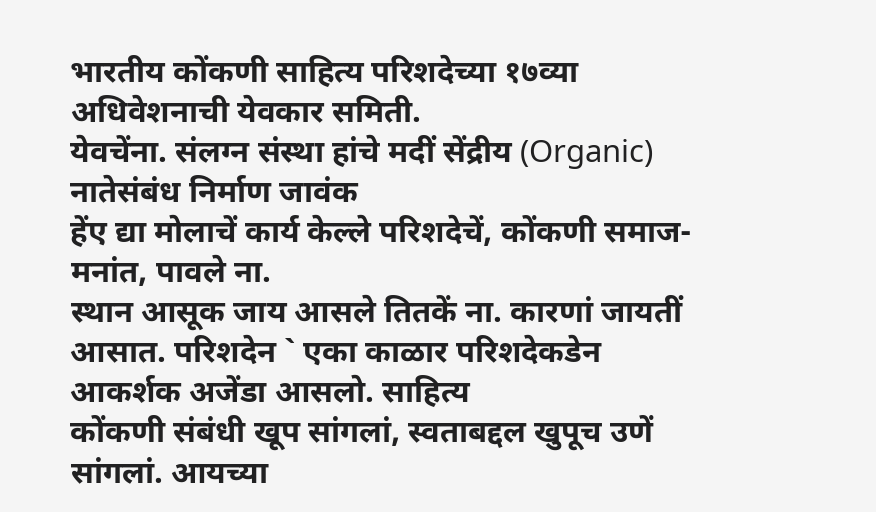भारतीय कोंकणी साहित्य परिशदेच्या १७व्या अधिवेशनाची येवकार समिती.
येवचेंना. संलग्न संस्था हांचे मदीं सेंद्रीय (Organic) नातेसंबंध निर्माण जावंक
हेंए द्या मोलाचें कार्य केल्ले परिशदेचें, कोंकणी समाज-मनांत, पावले ना.
स्थान आसूक जाय आसले तितकें ना. कारणां जायतीं आसात. परिशदेन ` एका काळार परिशदेकडेन आकर्शक अजेंडा आसलो. साहित्य
कोंकणी संबंधी खूप सांगलां, स्वताबद्दल खुपूच उणें सांगलां. आयच्या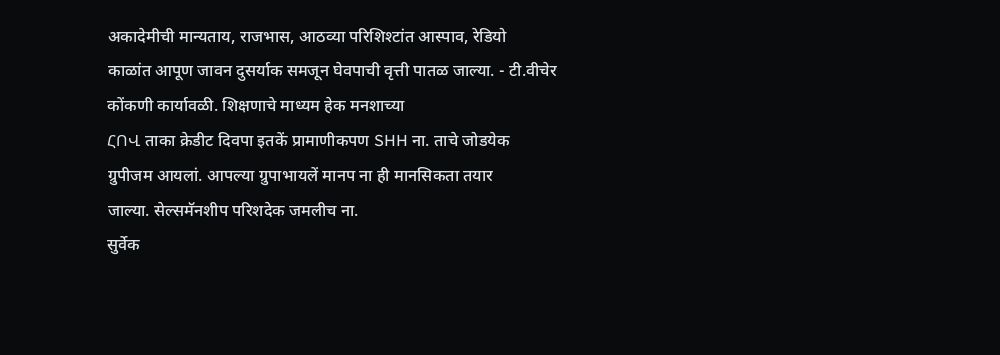अकादेमीची मान्यताय, राजभास, आठव्या परिशिश्टांत आस्पाव, रेडियो
काळांत आपूण जावन दुसर्याक समजून घेवपाची वृत्ती पातळ जाल्या. - टी.वीचेर कोंकणी कार्यावळी. शिक्षणाचे माध्यम हेक मनशाच्या
ՀՈՎ ताका क्रेडीट दिवपा इतकें प्रामाणीकपण SHH ना. ताचे जोडयेक
ग्रुपीजम आयलां. आपल्या ग्रुपाभायलें मानप ना ही मानसिकता तयार
जाल्या. सेल्समॅनशीप परिशदेक जमलीच ना.
सुर्वेक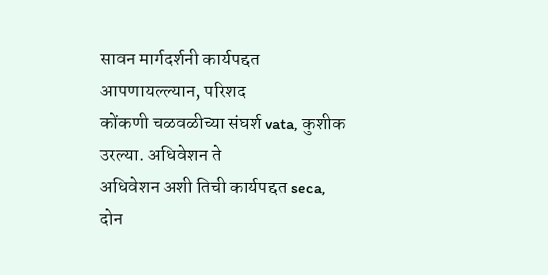सावन मार्गदर्शनी कार्यपद्दत आपणायल्ल्यान, परिशद
कोंकणी चळवळीच्या संघर्श vata, कुशीक उरल्या. अधिवेशन ते
अधिवेशन अशी तिची कार्यपद्दत seca, दोन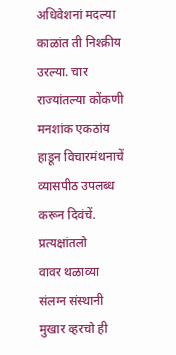अधिवेशनां मदल्या
काळांत ती निश्क्रीय उरल्या. चार राज्यांतल्या कोंकणी मनशांक एकठांय
हाडून विचारमंथनाचें व्यासपीठ उपलब्ध करून दिवंचें. प्रत्यक्षांतलो
वावर थळाव्या संलग्न संस्थानी मुखार व्हरचो ही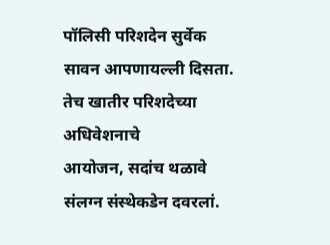पॉलिसी परिशदेन सुर्वेक
सावन आपणायल्ली दिसता. तेच खातीर परिशदेच्या अधिवेशनाचे
आयोजन, सदांच थळावे संलग्न संस्थेकडेन दवरलां.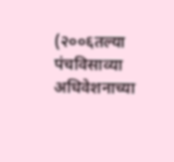(२००६तल्या
पंचविसाव्या अधिवेशनाच्या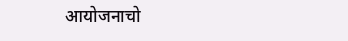आयोजनाचो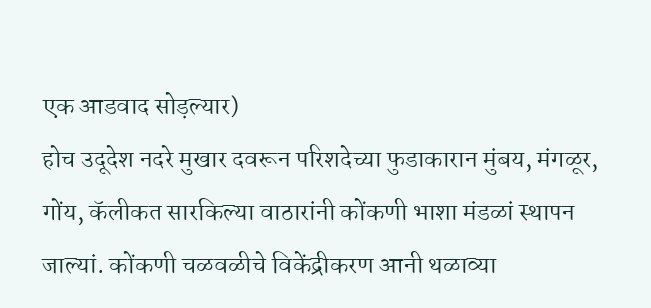एक आडवाद सोड़ल्यार)
होच उदूदेश नदरे मुखार दवरून परिशदेच्या फुडाकारान मुंबय, मंगळूर,
गोंय, कॅलीकत सारकिल्या वाठारांनी कोंकणी भाशा मंडळां स्थापन
जाल्यां. कोंकणी चळवळीचे विकेंद्रीकरण आनी थळाव्या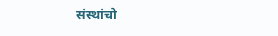संस्थांचो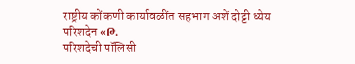राष्ट्रीय कोंकणी कार्यावळींत सहभाग अशें दोट्टी ध्येय परिशदेन «Թ.
परिशदेची पॉलिसी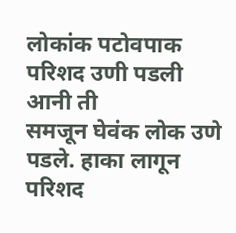लोकांक पटोवपाक परिशद उणी पडली आनी ती
समजून घेवंक लोक उणे पडले. हाका लागून परिशद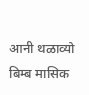आनी थळाव्यो
बिम्ब मासिक